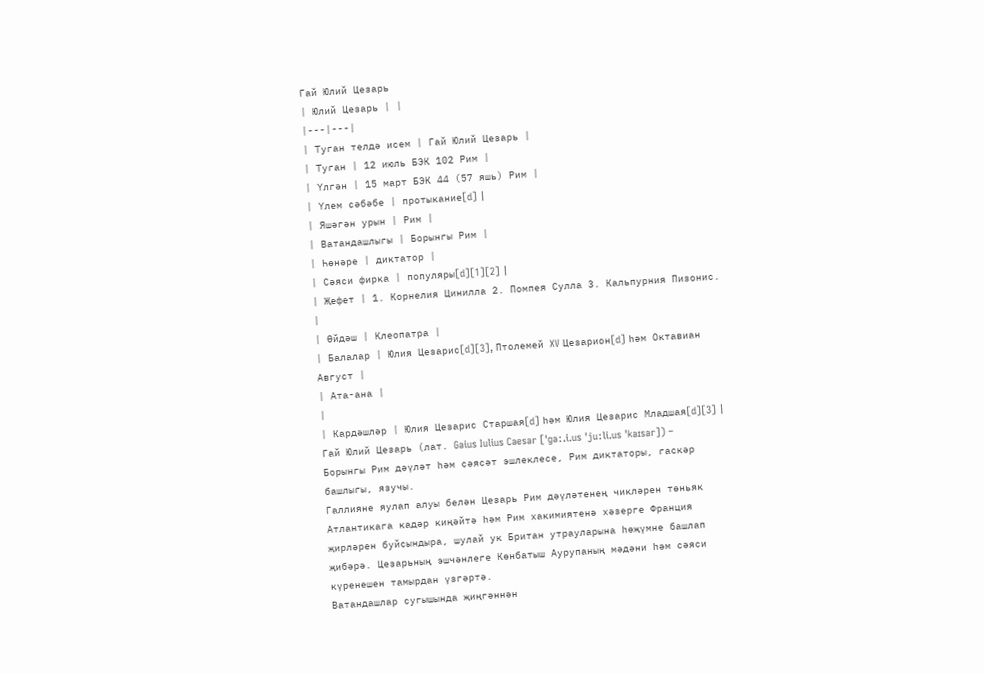Гай Юлий Цезарь
| Юлий Цезарь | |
|---|---|
| Туган телдә исем | Гай Юлий Цезарь |
| Туган | 12 июль БЭК 102 Рим |
| Үлгән | 15 март БЭК 44 (57 яшь) Рим |
| Үлем сәбәбе | протыкание[d] |
| Яшәгән урын | Рим |
| Ватандашлыгы | Борынгы Рим |
| Һөнәре | диктатор |
| Сәяси фирка | популяры[d][1][2] |
| Җефет | 1. Корнелия Цинилла 2. Помпея Сулла 3. Кальпурния Пизонис. |
| Өйдәш | Клеопатра |
| Балалар | Юлия Цезарис[d][3], Птолемей XV Цезарион[d] һәм Октавиан Август |
| Ата-ана |
|
| Кардәшләр | Юлия Цезарис Старшая[d] һәм Юлия Цезарис Младшая[d][3] |
Гай Юлий Цезарь (лат. Gaius Iulius Caesar [ˈɡaː.i.us ˈjuːli.us ˈkaɪsar]) – Борынгы Рим дәүләт һәм сәясәт эшлеклесе, Рим диктаторы, гаскәр башлыгы, язучы.
Галлияне яулап алуы белән Цезарь Рим дәүләтенең чикләрен төньяк Атлантикага кадәр киңәйтә һәм Рим хакимиятенә хәзерге Франция җирләрен буйсындыра, шулай ук Британ утрауларына һөҗүмне башлап җибәрә. Цезарьның эшчәнлеге Көнбатыш Аурупаның мәдәни һәм сәяси күренешен тамырдан үзгәртә.
Ватандашлар сугышында җиңгәннән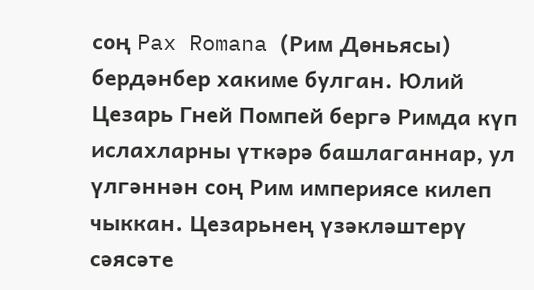соң Pax Romana (Рим Дөньясы) бердәнбер хакиме булган. Юлий Цезарь Гней Помпей бергә Римда күп ислахларны үткәрә башлаганнар, ул үлгәннән соң Рим империясе килеп чыккан. Цезарьнең үзәкләштерү сәясәте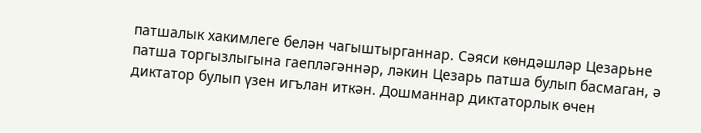патшалык хакимлеге белән чагыштырганнар. Сәяси көндәшләр Цезарьне патша торгызлыгына гаепләгәннәр, ләкин Цезарь патша булып басмаган, ә диктатор булып үзен игълан иткән. Дошманнар диктаторлык өчен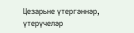Цезарьне үтергәннәр, үтерүчеләр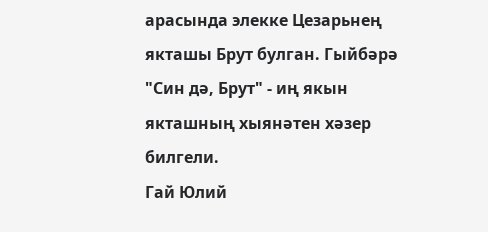арасында элекке Цезарьнең якташы Брут булган. Гыйбәрә "Син дә, Брут" - иң якын якташның хыянәтен хәзер билгели.
Гай Юлий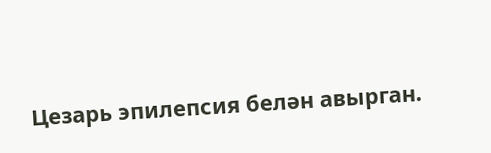Цезарь эпилепсия белән авырган.